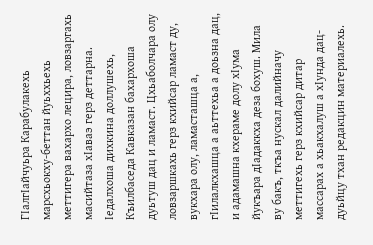ГIалгIайчуьра Карабулакехь марсхьокху-беттан йуьххьехь меттигера вахархо лецира, ловзаргахь масийтаза хIаваэ герз деттарна. Iедалхоша дихкина доллушехь, Къилбаседа Кавказан бахархоша дуьтуш дац и ламаст. Цхьаболчара олу ловзаршкахь герз кхийсар ламаст ду, вукхара олу, ламасташца а, гIилалкхашца а аьттехьа а доьзна дац, и адамашна кхераме долу хIума йукъара дIадаккха деза бохуш. Мила ву бакъ, ткъа нускал далийначу меттигехь герз кхийсар дитар массарах а хьакхалуш а хIунда дац- дуьйцу тхан редакцин материалехь.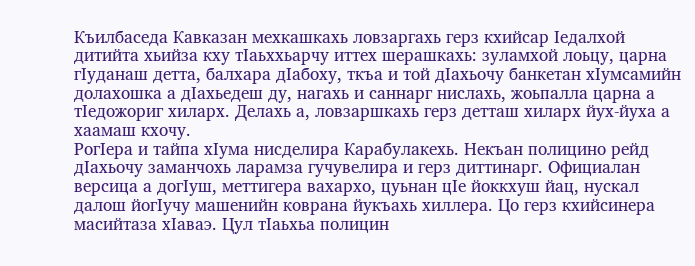Къилбаседа Кавказан мехкашкахь ловзаргахь герз кхийсар Iедалхой дитийта хьийза кху тIаьххьарчу иттех шерашкахь: зуламхой лоьцу, царна гIуданаш детта, балхара дIабоху, ткъа и той дIахьочу банкетан хIумсамийн долахошка а дIахьедеш ду, нагахь и саннарг нислахь, жоьпалла царна а тIедожориг хиларх. Делахь а, ловзаршкахь герз детташ хиларх йух-йуха а хаамаш кхочу.
РогIера и тайпа хIума нисделира Карабулакехь. Некъан полицино рейд дIахьочу заманчохь ларамза гучувелира и герз диттинарг. Официалан версица а догIуш, меттигера вахархо, цуьнан цIе йоккхуш йац, нускал далош йогIучу машенийн коврана йукъахь хиллера. Цо герз кхийсинера масийтаза хIаваэ. Цул тIаьхьа полицин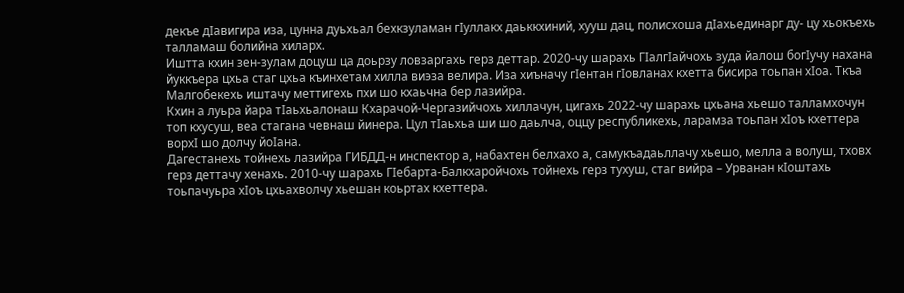декъе дIавигира иза, цунна дуьхьал бехкзуламан гIуллакх даьккхиний, хууш дац, полисхоша дIахьединарг ду- цу хьокъехь талламаш болийна хиларх.
Иштта кхин зен-зулам доцуш ца доьрзу ловзаргахь герз деттар. 2020-чу шарахь ГIалгIайчохь зуда йалош богIучу нахана йуккъера цхьа стаг цхьа къинхетам хилла виэза велира. Иза хиъначу гIентан гIовланах кхетта бисира тоьпан хIоа. Ткъа Малгобекехь иштачу меттигехь пхи шо кхаьчна бер лазийра.
Кхин а луьра йара тӀаьхьалонаш Кхарачой-Чергазийчохь хиллачун, цигахь 2022-чу шарахь цхьана хьешо талламхочун топ кхусуш, веа стагана чевнаш йинера. Цул тӀаьхьа ши шо даьлча, оццу республикехь, ларамза тоьпан хIоъ кхеттера ворхӀ шо долчу йоӀана.
Дагестанехь тойнехь лазийра ГИБДД-н инспектор а, набахтен белхахо а, самукъадаьллачу хьешо, мелла а волуш, тховх герз деттачу хенахь. 2010-чу шарахь ГӀебарта-Балкхаройчохь тойнехь герз тухуш, стаг вийра – Урванан кӀоштахь тоьпачуьра хIоъ цхьахволчу хьешан коьртах кхеттера.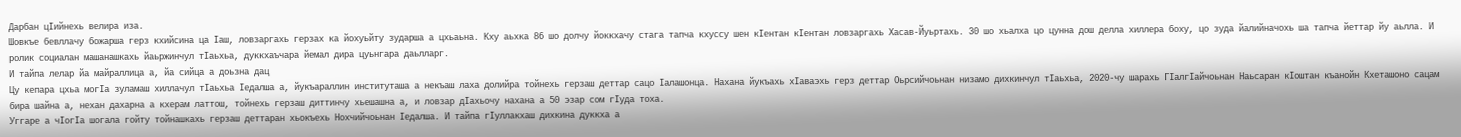Дарбан цӀийнехь велира иза.
Шовкъе бевллачу божарша герз кхийсина ца Iаш, ловзаргахь герзах ка йохуьйту зударша а цхьаьна. Кху аьхка 86 шо долчу йоккхачу стага тапча кхуссу шен кIентан кIентан ловзаргахь Хасав-Йуьртахь. 30 шо хьалха цо цунна дош делла хиллера боху, цо зуда йалийначохь ша тапча йеттар йу аьлла. И ролик социалан машанашкахь йаьржинчул тIаьхьа, дуккхаъчара йемал дира цуьнгара даьлларг.
И тайпа лелар йа майраллица а, йа сийца а доьзна дац
Цу кепара цхьа могӀа зуламаш хиллачул тӀаьхьа Ӏедалша а, йукъараллин институташа а некъаш лаха долийра тойнехь герзаш деттар сацо Iалашонца. Нахана йукъахь хӀаваэхь герз деттар Оьрсийчоьнан низамо дихкинчул тIаьхьа, 2020-чу шарахь ГӀалгӀайчоьнан Наьсаран кӀоштан къанойн Кхеташоно сацам бира шайна а, нехан дахарна а кхерам латтош, тойнехь герзаш диттинчу хьешашна а, и ловзар дIахьочу нахана а 50 эзар сом гӀуда тоха.
Уггаре а чIогIа шогала гойту тойнашкахь герзаш деттаран хьокъехь Нохчийчоьнан Ӏедалша. И тайпа гӀуллакхаш дихкина дуккха а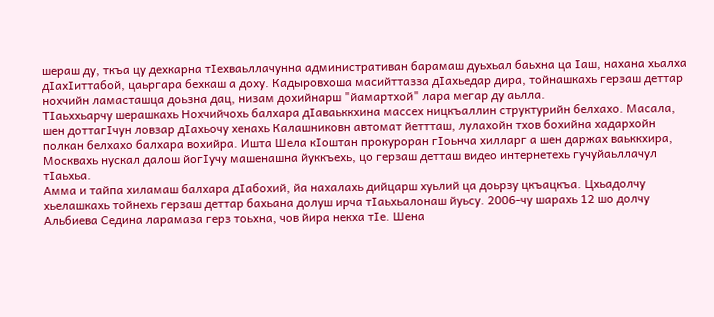шераш ду, ткъа цу дехкарна тIехваьллачунна административан барамаш дуьхьал баьхна ца Iаш, нахана хьалха дIахIиттабой, цаьргара бехкаш а доху. Кадыровхоша масийттазза дӀахьедар дира, тойнашкахь герзаш деттар нохчийн ламасташца доьзна дац, низам дохийнарш "йамартхой" лара мегар ду аьлла.
ТӀаьххьарчу шерашкахь Нохчийчохь балхара дӀаваьккхина массех ницкъаллин структурийн белхахо. Масала, шен доттагӀчун ловзар дӀахьочу хенахь Калашниковн автомат йеттташ, лулахойн тхов бохийна хадархойн полкан белхахо балхара вохийра. Ишта Шела кӀоштан прокуроран гӀоьнча хилларг а шен даржах ваьккхира, Москвахь нускал далош йогIучу машенашна йуккъехь, цо герзаш детташ видео интернетехь гучуйаьллачул тӀаьхьа.
Амма и тайпа хиламаш балхара дIабохий, йа нахалахь дийцарш хуьлий ца доьрзу цкъацкъа. Цхьадолчу хьелашкахь тойнехь герзаш деттар бахьана долуш ирча тӀаьхьалонаш йуьсу. 2006-чу шарахь 12 шо долчу Альбиева Седина ларамаза герз тоьхна, чов йира некха тӀе. Шена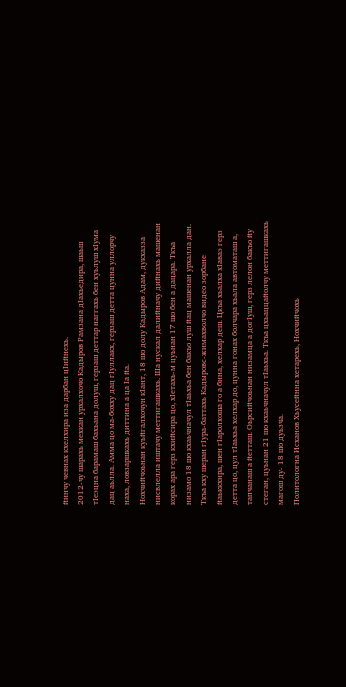йинчу чевнах кхелхира иза дарбан цӀийнехь.
2012-чу шарахь мехкан урхалхочо Кадыров Рамзана дIахьедира, шаьш тIеэцна барамаш бахьана долуш, герзаш деттар наггахь бен хуьлуш хIума дац аьлла. Амма цо ма-бохху дац гIуллакх, герзаш детта цунна уллорчу наха, ловзаршкахь диттина а ца Iа йа.
Нохчийчоьнан куьйгалхочун кӀант, 18 шо долу Кадыров Адам, дукхазза нисвлелла иштачу меттигашкахь. Ша нускал далийначу дийнахь машенан корах ара герз кхийсира цо, хIетахь-м цуьнан 17 шо бен а дацара. Ткъа низамо 18 шо кхаьчначул тIаьхьа бен бакъо луш йац машенан урхалла дан. Ткъа кху шеран гIура-баттахь Кадыровс-жимахволчо видео зорбане йаьккхира, шен гӀаролхоша го а бина, хелхар деш. Цкъа хьалха хӀаваэ герз детта цо, цул тIаьхьа хелхар до, цунна гонах болчара хьала автоматаш а, тапчанаш а йетташ. Оьрсийчоьнан низамца а догӀуш, герз лелон бакъо йу стеган, цуьнан 21 шо кхаьчначул тIаьхьа. Ткъа цхьаццайолчу меттигашкахь магош ду- 18 шо дуьзча.
Политологна Исханов Хьусейнна хетарехь, Нохчийчохь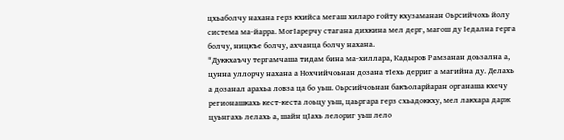цхьаболчу нахана герз кхийса мегаш хиларо гойту кхузаманан Оьрсийчохь йолу система ма-йарра. МогIарерчу стагана дихкина мел дерг, магош ду Iедална герга болчу, ницкъе болчу, ахчанца болчу нахана.
"Дуккхаъчу тергамчаша тидам бина ма-хиллара, Кадыров Рамзанан доьзална а, цунна уллорчу нахана а Нохчийчоьнан дозана тIехь дерриг а магийна ду. Делахь а дозанал арахьа ловза ца бо уьш. Оьрсийчоьнан бакъоларйаран органаша кхечу регионашкахь кест-кеста лоьцу уьш, цаьргара герз схьадоккху, мел лакхара дарж цуьнгахь лелахь а, шайн цIахь лелориг уьш лело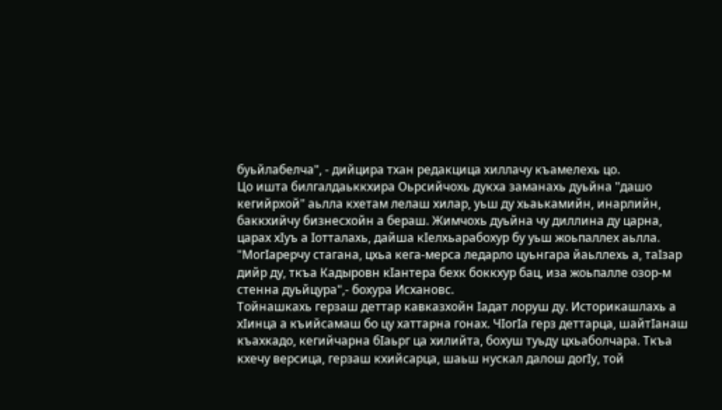буьйлабелча", - дийцира тхан редакцица хиллачу къамелехь цо.
Цо ишта билгалдаьккхира Оьрсийчохь дукха заманахь дуьйна "дашо кегийрхой" аьлла кхетам лелаш хилар, уьш ду хьаькамийн, инарлийн, баккхийчу бизнесхойн а бераш. Жимчохь дуьйна чу диллина ду царна, царах хIуъ а Iотталахь, дайша кIелхьарабохур бу уьш жоьпаллех аьлла.
"МогIарерчу стагана, цхьа кега-мерса ледарло цуьнгара йаьллехь а, таIзар дийр ду, ткъа Кадыровн кIантера бехк боккхур бац, иза жоьпалле озор-м стенна дуьйцура",- бохура Исхановс.
Тойнашкахь герзаш деттар кавказхойн Ӏадат лоруш ду. Историкашлахь а хӀинца а къийсамаш бо цу хаттарна гонах. ЧӀогӀа герз деттарца, шайтIанаш къахкадо, кегийчарна бIаьрг ца хилийта, бохуш туьду цхьаболчара. Ткъа кхечу версица, герзаш кхийсарца, шаьш нускал далош догIу, той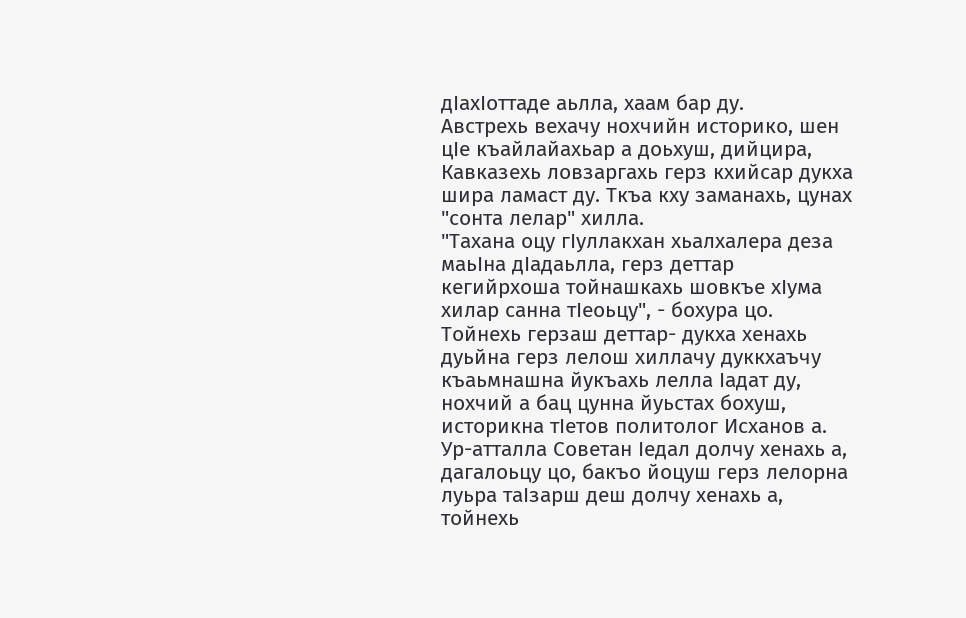дIахIоттаде аьлла, хаам бар ду.
Австрехь вехачу нохчийн историко, шен цIе къайлайахьар а доьхуш, дийцира, Кавказехь ловзаргахь герз кхийсар дукха шира ламаст ду. Ткъа кху заманахь, цунах "сонта лелар" хилла.
"Тахана оцу гIуллакхан хьалхалера деза маьӀна дӀадаьлла, герз деттар кегийрхоша тойнашкахь шовкъе хIума хилар санна тIеоьцу", - бохура цо.
Тойнехь герзаш деттар- дукха хенахь дуьйна герз лелош хиллачу дуккхаъчу къаьмнашна йукъахь лелла Iадат ду, нохчий а бац цунна йуьстах бохуш, историкна тIетов политолог Исханов а. Ур-атталла Советан Ӏедал долчу хенахь а, дагалоьцу цо, бакъо йоцуш герз лелорна луьра таӀзарш деш долчу хенахь а, тойнехь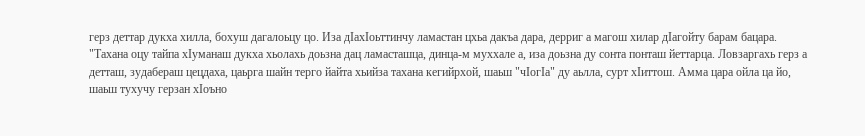герз деттар дукха хилла, бохуш дагалоьцу цо. Иза дӀахӀоьттинчу ламастан цхьа дакъа дара, дерриг а магош хилар дIагойту барам бацара.
"Тахана оцу тайпа хIуманаш дукха хьолахь доьзна дац ламасташца, динца-м муххале а, иза доьзна ду сонта понташ йеттарца. Ловзаргахь герз а детташ, зудабераш цецдаха, цаьрга шайн терго йайта хьийза тахана кегийрхой, шаьш "чIогIа" ду аьлла, сурт хIиттош. Амма цара ойла ца йо, шаьш тухучу герзан хIоъно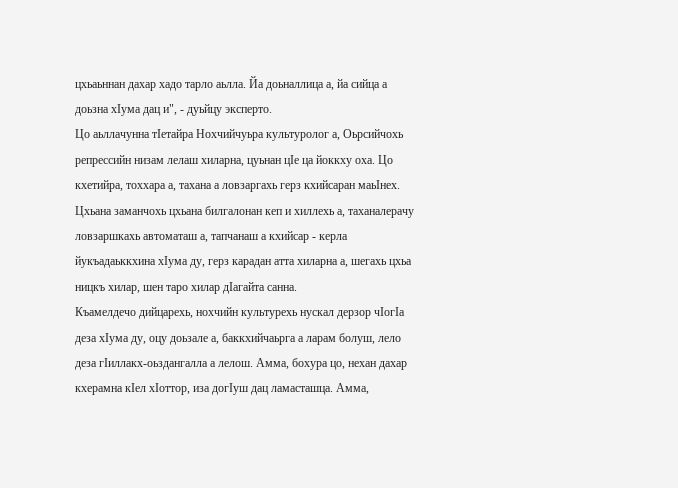цхьаьннан дахар хадо тарло аьлла. Йа доьналлица а, йа сийца а доьзна хIума дац и", - дуьйцу эксперто.
Цо аьллачунна тIетайра Нохчийчуьра культуролог а, Оьрсийчохь репрессийн низам лелаш хиларна, цуьнан цIе ца йоккху оха. Цо кхетийра, тоххара а, тахана а ловзаргахь герз кхийсаран маьIнех. Цхьана заманчохь цхьана билгалонан кеп и хиллехь а, таханалерачу ловзаршкахь автоматаш а, тапчанаш а кхийсар - керла йукъадаьккхина хIума ду, герз карадан атта хиларна а, шегахь цхьа ницкъ хилар, шен таро хилар дIагайта санна.
Къамелдечо дийцарехь, нохчийн культурехь нускал дерзор чIогIа деза хIума ду, оцу доьзале а, баккхийчаьрга а ларам болуш, лело деза гIиллакх-оьздангалла а лелош. Амма, бохура цо, нехан дахар кхерамна кIел хIоттор, иза догIуш дац ламасташца. Амма,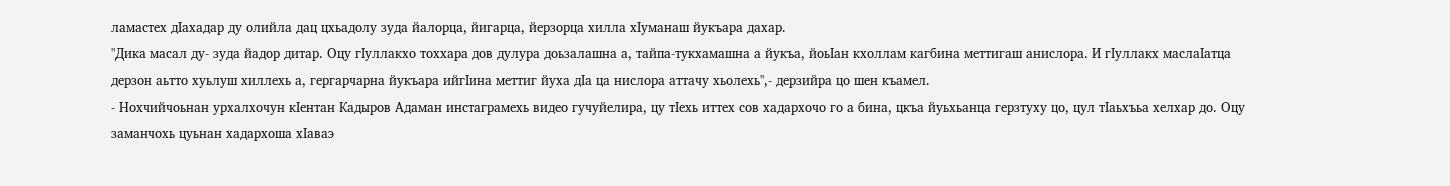ламастех дIахадар ду олийла дац цхьадолу зуда йалорца, йигарца, йерзорца хилла хIуманаш йукъара дахар.
"Дика масал ду- зуда йадор дитар. Оцу гIуллакхо тоххара дов дулура доьзалашна а, тайпа-тукхамашна а йукъа, йоьIан кхоллам кагбина меттигаш анислора. И гIуллакх маслаIатца дерзон аьтто хуьлуш хиллехь а, гергарчарна йукъара ийгIина меттиг йуха дIа ца нислора аттачу хьолехь",- дерзийра цо шен къамел.
- Нохчийчоьнан урхалхочун кIентан Кадыров Адаман инстаграмехь видео гучуйелира, цу тIехь иттех сов хадархочо го а бина, цкъа йуьхьанца герзтуху цо, цул тIаьхъьа хелхар до. Оцу заманчохь цуьнан хадархоша хIаваэ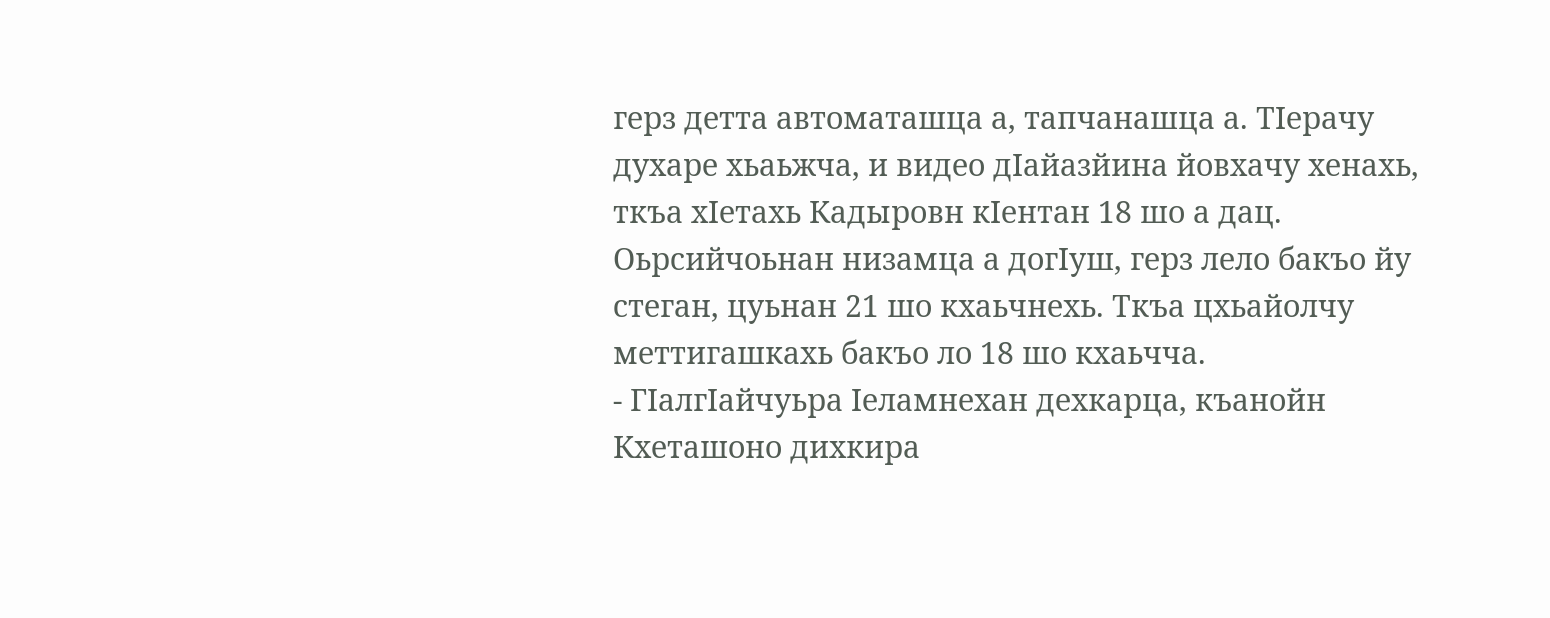герз детта автоматашца а, тапчанашца а. ТIерачу духаре хьаьжча, и видео дIайазйина йовхачу хенахь, ткъа хIетахь Кадыровн кIентан 18 шо а дац. Оьрсийчоьнан низамца а догIуш, герз лело бакъо йу стеган, цуьнан 21 шо кхаьчнехь. Ткъа цхьайолчу меттигашкахь бакъо ло 18 шо кхаьчча.
- ГIалгIайчуьра Iеламнехан дехкарца, къанойн Кхеташоно дихкира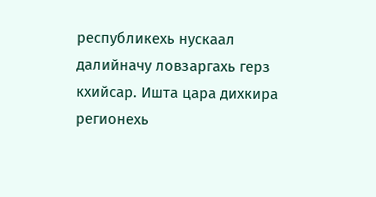республикехь нускаал далийначу ловзаргахь герз кхийсар. Ишта цара дихкира регионехь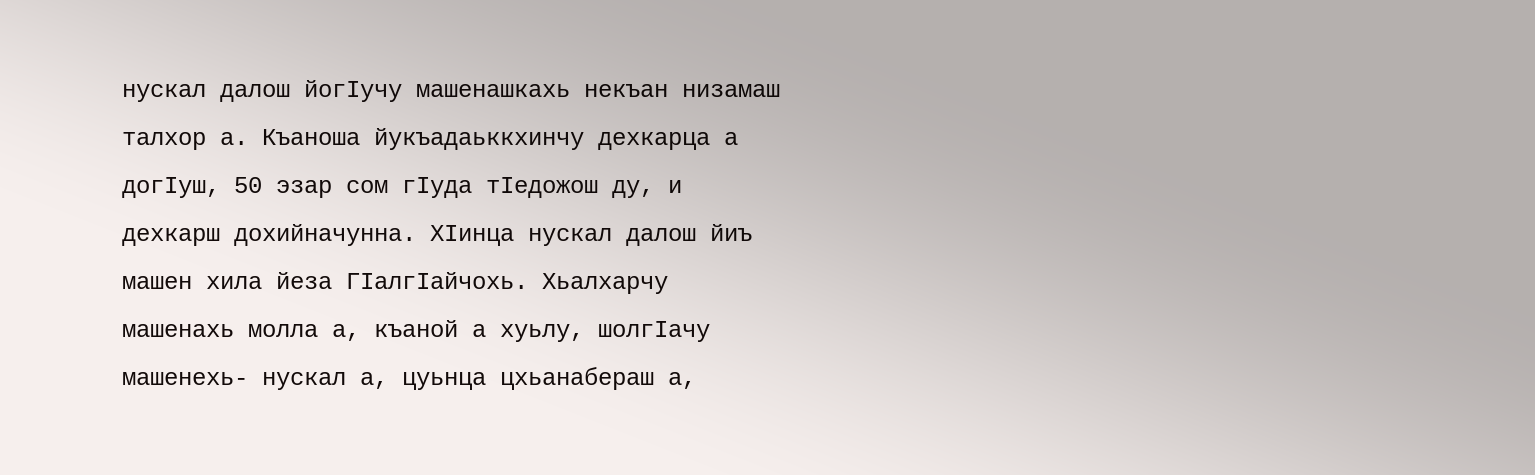нускал далош йогIучу машенашкахь некъан низамаш талхор а. Къаноша йукъадаьккхинчу дехкарца а догIуш, 50 эзар сом гIуда тIедожош ду, и дехкарш дохийначунна. ХIинца нускал далош йиъ машен хила йеза ГIалгIайчохь. Хьалхарчу машенахь молла а, къаной а хуьлу, шолгIачу машенехь- нускал а, цуьнца цхьанабераш а,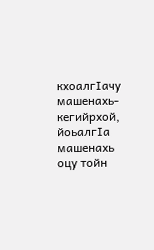кхоалгIачу машенахь-кегийрхой, йоьалгIа машенахь оцу тойн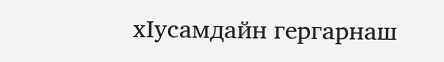хIусамдайн гергарнаш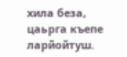хила беза, цаьрга къепе ларйойтуш.